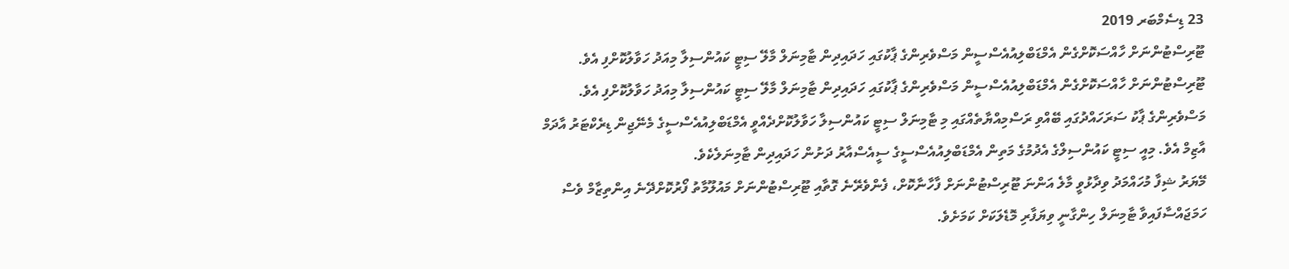23 ޑިސެމްބަރ 2019
ޓޫރިސްޓުންނަށް ހާއްސަކޮށްގެން އެމްޑަބްލިއުއެސްސީން މަސްވެރިންގެ ޕާކުގައި ހަދައިދިން ޓާމިނަލް މާލޭ ސިޓީ ކައުންސިލާ މިއަދު ހަވާލުކޮށްފި އެވެ.
ޓޫރިސްޓުންނަށް ހާއްސަކޮށްގެން އެމްޑަބްލިއުއެސްސީން މަސްވެރިންގެ ޕާކުގައި ހަދައިދިން ޓާމިނަލް މާލޭ ސިޓީ ކައުންސިލާ މިއަދު ހަވާލުކޮށްފި އެވެ.
މަސްވެރިންގެ ޕާކު ސަރަހައްދުގައި ބޭއްވި ރަސްމިއްޔާތެއްގައި މި ޓާމިނަލް ސިޓީ ކައުންސިލާ ހަވާލުކޮށްދެއްވީ އެމްޑަބްލިއުއެސްސީގެ މެނޭޖިން ޑިރެކްޓަރު އާދަމް އާޒިމް އެވެ. މިއީ ސިޓީ ކައުންސިލްގެ އެދުމުގެ މަތިން އެމްޑަބްލިއުއެސްސީގެ ސީއެސްއާރު ދަށުން ހަދައިދިން ޓާމިނަލެކެވެ.
މޭޔަރު ޝިފާ މުހައްމަދު ވިދާޅުވީ މާލެ އަންނަ ޓޫރިސްޓުންނަށް ފާހާނާކޮށް، ފެންވެރޭނެ ގޮތާއި ޓޫރިސްޓުންނަށް މައުލޫމާތު ފޯރުކޮށްދޭނެ އިންތިޒާމް ވެސް ހަމަޖައްސާފައިވާ ޓާމިނަލް ހިންގާނީ ވިޔަފާރި މޮޑެލަކަށް ކަމަށެވެ.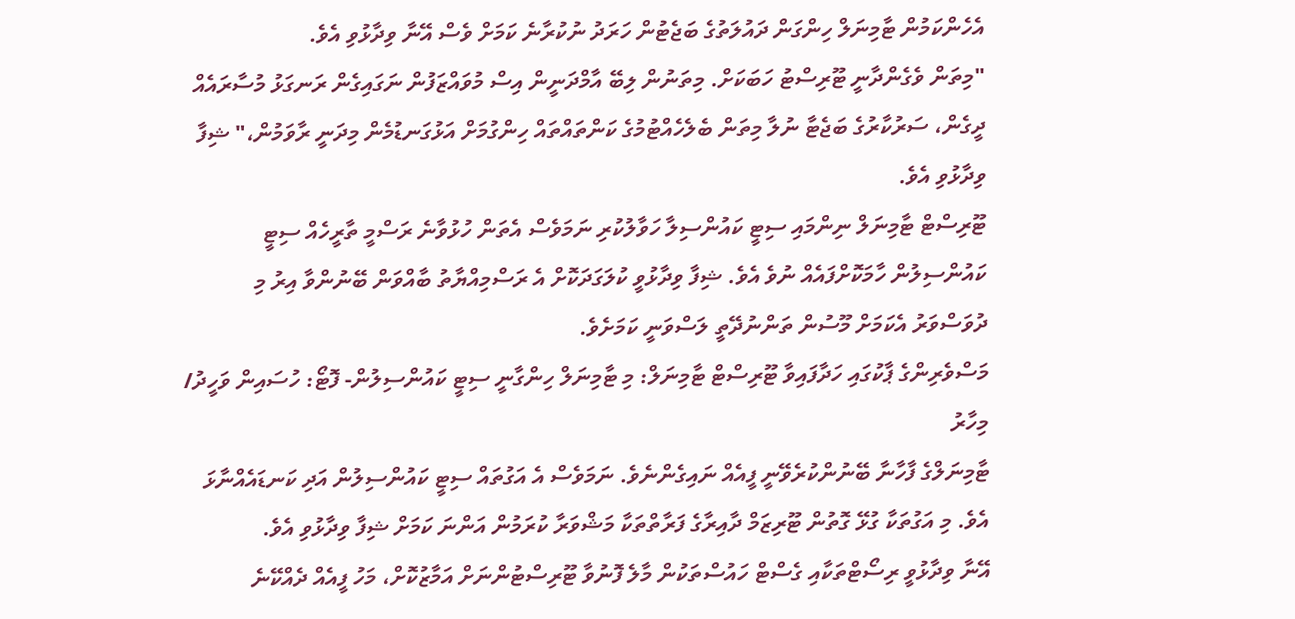އެހެންކަމުން ޓާމިނަލް ހިންގަން ދައުލަތުގެ ބަޖެޓުން ހަރަދު ނުކުރާނެ ކަމަށް ވެސް އޭނާ ވިދާޅުވި އެވެ.
"މިތަން ވެގެންދާނީ ޓޫރިސްޓު ހަބަކަށް. މިތަނުން ލިބޭ އާމްދަނީން އިސް މުވައްޒަފުން ނަގައިގެން ރަނގަޅު މުސާރައެއް ދީގެން، ސަރުކާރުގެ ބަޖެޓާ ނުލާ މިތަން ބެލެހެއްޓުމުގެ ކަންތައްތައް ހިންގުމަށް އަޅުގަނޑުމެން މިދަނީ ރާވަމުން،" ޝިފާ ވިދާޅުވި އެވެ.
ޓޫރިސްޓް ޓާމިނަލް ނިންމައި ސިޓީ ކައުންސިލާ ހަވާލުކުރި ނަމަވެސް އެތަން ހުޅުވާނެ ރަސްމީ ތާރީހެއް ސިޓީ ކައުންސިލުން ހާމަކޮށްފައެއް ނުވެ އެވެ. ޝިފާ ވިދާޅުވީ ކުލަގަދަކޮށް އެ ރަސްމިއްޔާތު ބާއްވަން ބޭނުންވާ އިރު މި ދުވަސްވަރު އެކަމަށް މޫސުން ތަންނުދޭތީ ލަސްވަނީ ކަމަށެވެ.
މަސްވެރިންގެ ޕާކުގައި ހަދާފައިވާ ޓޫރިސްޓް ޓާމިނަލް: މި ޓާމިނަލް ހިންގާނީ ސިޓީ ކައުންސިލުން- ފޮޓޯ: ހުސައިން ވަހީދު/ މިހާރު
ޓާމިނަލްގެ ފާހާނާ ބޭނުންކުރެވޭނީ ފީއެއް ނައިގެންނެވެ. ނަމަވެސް އެ އަގުތައް ސިޓީ ކައުންސިލުން އަދި ކަނޑައެއްނާޅަ އެވެ. މި އަގުތަކާ ގުޅޭ ގޮތުން ޓޫރިޒަމް ދާއިރާގެ ފަރާތްތަކާ މަޝްވަރާ ކުރަމުން އަންނަ ކަމަށް ޝިފާ ވިދާޅުވި އެވެ.
އޭނާ ވިދާޅުވީ ރިސޯޓްތަކާއި ގެސްޓް ހައުސްތަކުން މާލެ ފޮނުވާ ޓޫރިސްޓުންނަށް އަމާޒުކޮށް، މަހު ފީއެއް ދެއްކޭނެ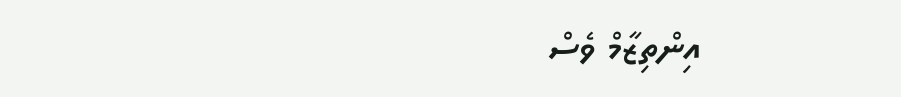އިންތިޒާމް ވެސް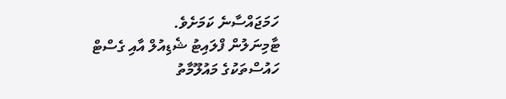ހަމަޖައްސާނެ ކަމަށެވެ.
ޓާމިނަލުން ފްލައިޓު ޝެޑިއުލް އާއި ގެސްޓް ހައުސްތަކުގެ މައުލޫމާތު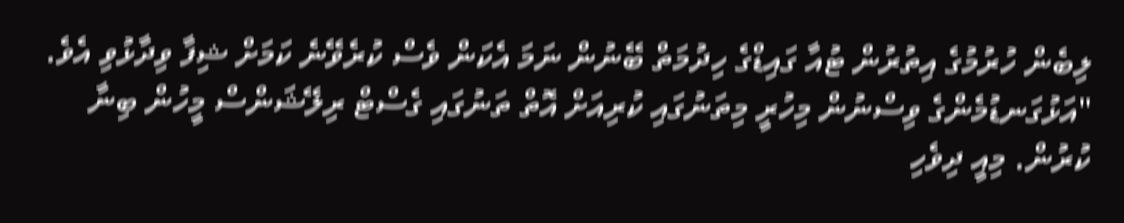ލިބެން ހުރުމުގެ އިތުރުން ޓުއާ ގައިޑްގެ ހިދުމަތް ބޭނުން ނަމަ އެކަން ވެސް ކުރެވޭނެ ކަމަށް ޝިފާ ވިދާޅުވި އެވެ.
"އަޅުގަނޑުމެންގެ ވިސްނުން މިހުރީ މިތަނުގައި ކުރިއަށް އޮތް ތަނުގައި ގެސްޓް ރިލޭޝަންސް މީހުން ބިނާ ކުރުން. މިއީ ދިވެހި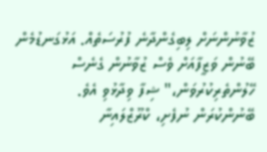ޒުވާނުންނަށް ލިބިގެންދާނެ ފުރުސަތެއް. އަޅުގަނޑުމެން ބޭނުން ވަޒީފާއަށް ވެސް ޒުވާނުން ގެނެސް ހޭލުންތެރިކުރުވަން،" ޝިފާ ވިދާޅުވި އެވެ.
ބޭނުންކުރަން ނުފެށި، ކްރޫޒްލައިނާ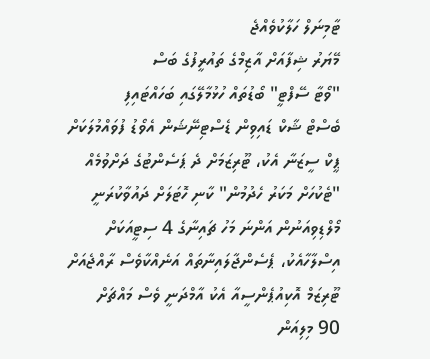ޓާމިނަލް ހަލާކުވެއްޖެ
މޭޔަރު ޝިފާއަށް އާޒިމްގެ ތައުރީފުގެ ބަސް
"ވޯޓާ ސޭފްޓީ" ބޯޑުތައް ހުޅުމާލޭގައި ބަހައްޓައިފި
ބެސްޓް ޝާކް ޑައިވިން ޑެސްޓިނޭޝަން އެވޯޑު ފުވައްމުލަކަށް
ޕީކް ސީޒަނާ އެކު، ޓޫރިޒަމަށް ދެ ޕަސެންޓުގެ ދަށްވުމެއް
"ޓެކުހަށް މަކަރު ހެދުމުން" ކާނި ހޮޓަލަށް ދައުވާކުރަނީ
މޯލްޑިވިއަނުން އަންނަ މަހު ޗައިނާގެ 4 ސިޓީއަކަށް
އިސްލާހާއެކު، ޕެސެންޖާލައިނާތައް އަނެއްކާވެސް ރާއްޖެއަށް
ޓޫރިޒަމް އޮކިއުޕެންސީއާ އެކު އާމްދަނީ ވެސް މައްޗަށް
90 މިލިއަން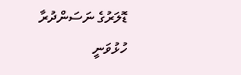ޑޮލަރުގެ ނަސަންދުރާ ހުޅުވަނީ